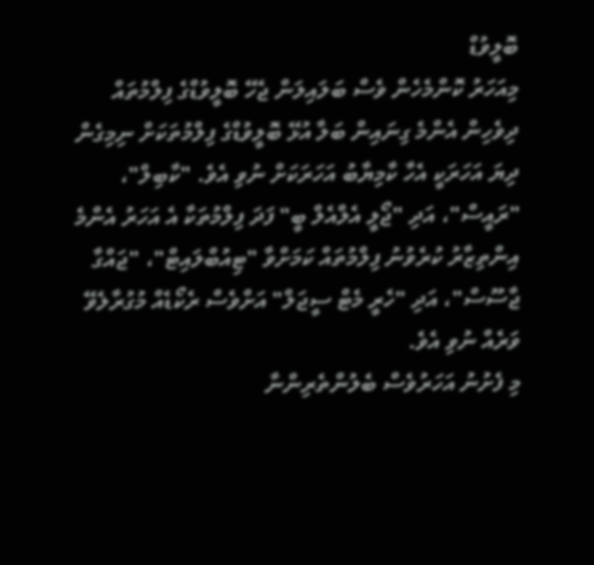ބޮލީވުޑް
މިއަހަރު ކޮންމެހެން ވެސް ބަލައިލަން ޖެހޭ ބޮލީވުޑްގެ ފިލްމުތައް
ދިވެހިން އެންމެ ގިނައިން ބަލާ އުޅޭ ބޮލީވުޑްގެ ފިލްމުތަކަށް ނިމިގެން ދިޔަ އަހަރަކީ އެހާ ކާމިޔާބު އަހަރަކަށް ނުވި އެވެ. "ކާބިލް"، "ރައީސް"، އަދި "ޖޯލީ އެލްއެލް ބީ" ފަދަ ފިލްމުތަކާ އެ އަހަރު އެންމެ އިންތިޒާރު ކުރެވުނު ފިލްމުތައް ކަމަށްވާ "ޓިއުބްލައިޓް"، "ޖައްގާ ޖާސޫސް"، އަދި "ހެރީ މެޓް ސީޖަލް" އަށްވެސް ރެކޯޑެއް މުގުރާލެވޭ ވަރެއް ނުވި އެވެ.
މި ފެށުނު އަހަރުވެސް ބެލުންތެރިންނާ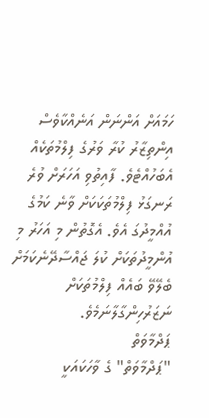ހަމައަށް އަންނަން އަނެއްކާވެސް އިންތިޒާރު ކުރާ ވަރުގެ ފިލްމުތަކެއް އެބަހުއްޓެވެ. ފާއިތުވި އަހަރަށް ވުރެ ރަނގަޅު ފިލްމުތަކަކަށް ވާނެ ކަމުގެ އުއްމީދުގަ އެވެ. އެގޮތުން މި އަހަރު މި އުންމީދުތަކަށް ކުލަ ޖައްސާދޭނެކަމަށް ބެލޭވޭ ބައެއް ފިލްމުތަކަށް ނަޒަރުހިންގާލާނަމެވެ.
ޕަދްމާވަތް
"ޕަދްމާވަތް" ގެ ވާހަކައަކީ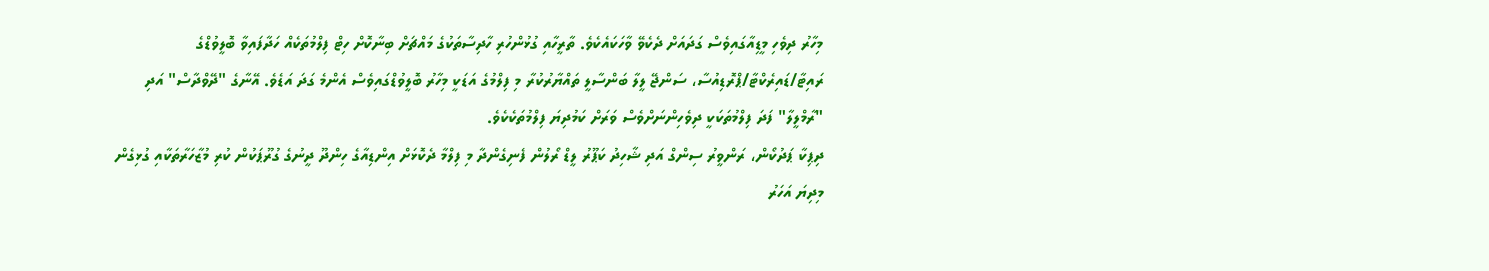މިހާރު ދިވެހި މީޑިއާގައިވެސް ގަދައަށް ދެކެވޭ ވާހަކައެކެވެ. ތާރީހާއި ގުޅުންހުރި ހާދިސާތަކުގެ މައްޗަށް ބިނާކޮށް ހިޓް ފިލްމުތަކެއް ހަދާފައިވާ ބޮލީވުޑްގެ ރައިޓާ/ޑައިރެކްޓާ/ޕްރޮޑިއުސާ، ސަންޖޭ ލީލާ ބަންސާލީ ތައްޔާރުކުރާ މި ފިލްމުގެ އަޑަކީ މިހާރު ބޮލީވުޑްގައިވެސް އެންމެ ގަދަ އަޑެވެ. އޭނާގެ "ދޭވްދާސް" އަދި "ރާމްލީލާ" ފަދަ ފިލްމުތަކަކީ ދިވެހިންނަށްވެސް ވަރަށް ކަމުދިޔަ ފިލްމުތަކެކެވެ.
ދިޕިކާ ޕަދުކޯން، ރަންވީރު ސިންގް އަދި ޝާހިދު ކަޕޫރު ލީޑް ރޯލުން ފެނިގެންދާ މި ފިލްމާ ދެކޮޅަށް އިންޑިއާގެ ހިންދޫ ދީނުގެ ގުރޫޕަކުން ކުރި މުޒާހަރާތަކާއި ގުޅިގެން މިދިޔަ އަހަރު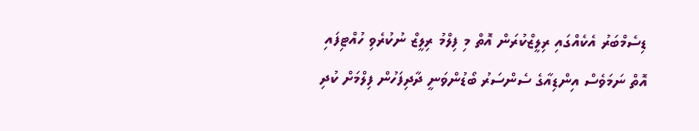ޑިސެމްބަރު އެކެއްގައި ރިލީޒްކުރަން އޮތް މި ފިލްމު ރިލީޒް ނުކުރެވި ހުއްޓިފައި އޮތް ނަމަވެސް އިންޑިއާގެ ސެންސަރު ބޯޑުންވަނީ ދާދިފަހުން ފިލްމަށް ކުދި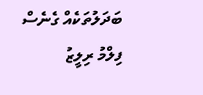ބަދަލުތަކެއް ގެނެސް ފިލްމު ރިލީޒު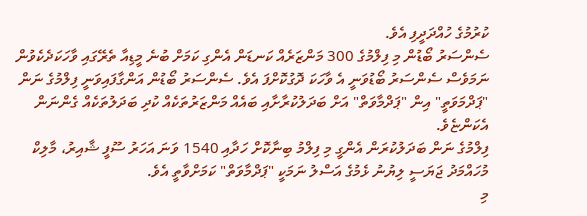ކުރުމުގެ ހުއްދަދީފި އެވެ.
ސެންސަރު ބޯޑުން މި ފިލްމުގެ 300 މަންޒަރެއް ކަނޑަން އެންގި ކަމަށް ބުނެ މީޑިއާ ތެރޭގައި ވާހަކަދެކެވުން ނަމަވެސް ސެންސަރު ބޯޑުވަނީ އެ ވާހަކަ ދޮގުކޮށްފަ އެވެ. ސެންސަރު ބޯޑުން އަންގާފައިވަނީ ފިލްމުގެ ނަން "ޕަދްމަވަތީ" އިން "ޕަދްމާވަތް" އަށް ބަދަލުކުރާށާއި ބައެއް މަންޒަރުތަކެއް ކުދި ބަދަލުތަކެއް ގެންނަން އެކަންޏެވެ.
ފިލްމުގެ ނަން ބަދަލުކުރަން އެންގީ މި ފިލްމު ބިނާކޮށް ހަދާއި 1540 ވަނަ އަހަރު ސޫފީ ޝާއިރު، މާލިކް މުހައްމަދު ޖަޔަސީ ލިޔުނު ޅެމުގެ އަސްލު ނަމަކީ "ޕަދްމާވަތް" ކަމަށްވާތީ އެވެ.
މި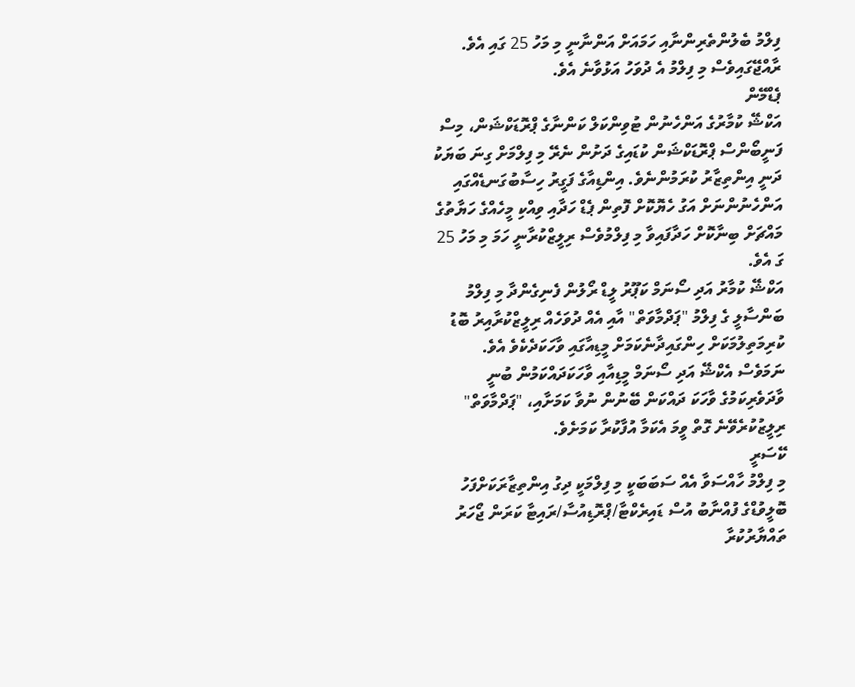ފިލްމު ބެލުންތެރިންނާއި ހަމައަށް އަންނާނީ މި މަހު 25 ގައި އެވެ. ރާއްޖޭގައިވެސް މި ފިލްމު އެ ދުވަހު އަޅުވާނެ އެވެ.
ޕެޑްމޭން
އަކްޝޭ ކުމާރުގެ އަންހެނުން ޓުވިންކަލް ކަންނާގެ ޕްރޮޑަކްޝަން، މިސް ފަނީބޯންސް ޕްރޮޑަކްޝަން ކުޑައިގެ ދަށުން ނެރޭ މި ފިލްމަށް ގިނަ ބަޔަކު ދަނީ އިންތިޒާރު ކުރަމުންނެވެ. އިންޑިއާގެ ފަގީރު ހިސާބުގަނޑެއްގައި އަންހެނުންނަށް އަގު ހެޔޮކޮށް ފޮތިން ޕެޑް ހަދާއި ވިއްކި މީހެއްގެ ހަޔާތުގެ މައްޗަށް ބިނާކޮށް ހަދާފައިވާ މި ފިލްމުވެސް ރިލީޒްކުރާނީ ހަމަ މި މަހު 25 ގަ އެވެ.
އަކްޝޭ ކުމާރު އަދި ސޯނަމް ކަޕޫރު ލީޑް ރޯލުން ފެނިގެންދާ މި ފިލްމު ބަންސާލީ ގެ ފިލްމު "ޕަދްމާވަތް" އާއި އެއް ދުވަހެއް ރިލީޒްކުރާއިރު ބޮޑު ކުރިމަތިލުމަކަށް ހިންގައިދާނެކަމަށް މީޑިއާގައި ވާހަކަދެކެވެ އެވެ.
ނަމަވެސް އެކްޝޭ އަދި ސޯނަމް މީޑިއާއި ވާހަކަދައްކަމުން ބުނީ ވާދަވެރިކަމުގެ ވާހަކަ ދައްކަން ބޭނުން ނުވާ ކަމަށާއި، "ޕަދްމާވަތް" ރިލީޒުކުރެވޭނެ ގޮތް ވީމަ އެކަމާ އުފާކުރާ ކަމަށެވެ.
ކޭސަރީ
މި ފިލްމު ހާއްސަވާ އެއް ސަބަބަކީ މި ފިލްމަކީ ދިގު އިންތިޒާރަކަށްފަހު ބޮލީވުޑްގެ ފުއްނާބު އުސް ޑައިރެކްޓާ/ޕްރޮޑިއުސާ/ރައިޓާ ކަރަން ޖޯހަރު ތައްޔާރުކުރާ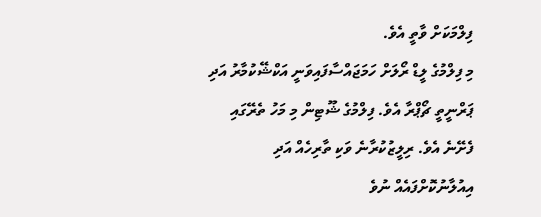ފިލްމަކަށް ވާތީ އެވެ.
މި ފިލްމުގެ ލީޑް ރޯލަށް ހަމަޖައްސާފައިވަނީ އަކްޝޭކުމާރު އަދި ޕަރްނީތީ ޗޯޕްރާ އެވެ. ފިލްމުގެ ޝޫޓިން މި މަހު ތެރޭގައި ފެށޭނެ އެވެ. ރިލީޒުކުރާނެ ވަކި ތާރިހެއް އަދި އިއުލާނުކޮށްފައެއް ނުވެ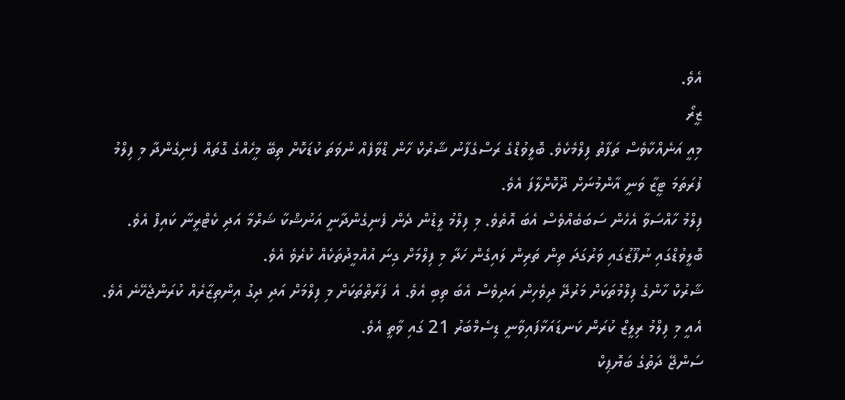އެވެ.
ޒީރޯ
މިއީ އަނެއްކާވެސް ތަފާތު ފިލްމެކެވެ. ބޮލީވުޑްގެ ރަސްގެފާނު ޝާރުކް ހާން ޑްވާފެއް ނުވަތަ ކުޑަކޮށް ތިބޭ މީހެއްގެ ގޮތައް ފެނިގެންދާ މި ފިލްމު ފުރަތަމަ ޓީޒާ ވަނީ އާންމުނަށް ދޫކޮށްލާފަ އެވެ.
ފިލްމު ހާއްސަވާ އެހެން ސަބަބެއްވެސް އެބަ އޮތެވެ. މި ފިލްމު ލީޑުން ދެން ފެނިގެންދާނީ އަނުޝްކާ ޝަރްމާ އަދި ކެޓްރީނާ ކައިފް އެވެ. ބޮލީވުޑްގައި ނުފޫޒުގައި ވަރުގަދަ ތިން ތަރިން ލައިގެން ހަދާ މި ފިލްމަށް ގިނަ އުއްމީދުތަކެއް ކުރެވެ އެވެ.
ޝާރުކް ހާންގެ ފިލްމުތަކަށް މަރުދޭ ދިވެހިން އަދިވެސް އެބަ ތިބި އެވެ. އެ ފަރާތްތަކަށް މި ފިލްމަށް އަދި ދިގު އިންތިޒާރެއް ކުރަންޖެހޭނެ އެވެ. އެއީ މި ފިލްމު ރިލީޒް ކުރަން ކަނޑައަޅާފައިވާނީ ޑިސެމްބަރު 21 ގައި ވާތީ އެވެ.
ސަންޖޭ ދަތުގެ ބަޔޮޕިކް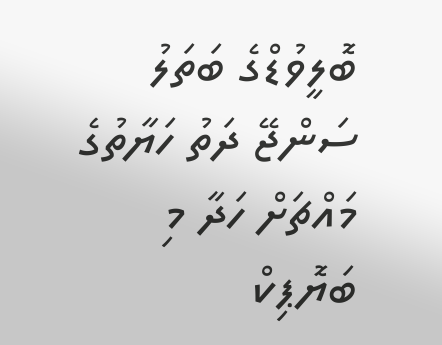ބޮލީވުޑްގެ ބަތަލު ސަންޖޭ ދަތު ހަޔާތުގެ މައްޗަށް ހަދާ މި ބަޔޮޕިކް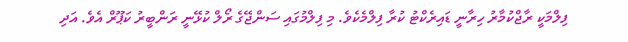ފިލްމަކީ ރާޖްކުމާރު ހިރާނީ ޑައިރެކްޓު ކުރާ ފިލްމެކެވެ. މި ފިލްމުގައި ސަންޖޭގެ ރޯލް ކުޅޭނީ ރަންބީރު ކަޕޫރް އެވެ. އަދި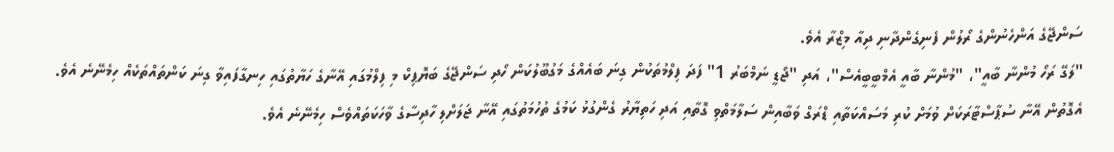ސަންޖޭގެ އަންހެނުންގެ ރޯލުން ފެނިގެންދާނި ދިއާ މިޒްރާ އެވެ.
"ލަގޭ ރަހޯ މުންނާ ބާއީ"، "މުންނާ ބާއީ އެމްބީބީއެސް"، އަދި "ޖޯޑީ ނަމްބަރު 1" ފަދަ ފިލްމުތަކުން ގިނަ ބައެއްގެ މަގުބޫލުކަން ހޯދި ސަންޖޭގެ ބަޔޮޕިކް މި ފިލްމުގައި އޭނާގެ ހަޔާތުގައި ހިނގާފައިވާ ގިނަ ކަންތައްތަކެއް ހިމެނޭނެ އެވެ. އެގޮތުން އޭނާ ސުޕާސްޓާރަކަށް ވުމަށް ކުރި މަސައްކަތާއި ޑްރަގް ވަބާއިން ސަލާމަތްވި ގޮތާއި އަދި ހަތިޔާރު ގެންގުޅު ކަމުގެ ތުހުމަތުގައި އޭނާ ޖަލަށްލި ހާދިސާގެ ވާހަކަތައްވެސް ހިމެނޭނެ އެވެ.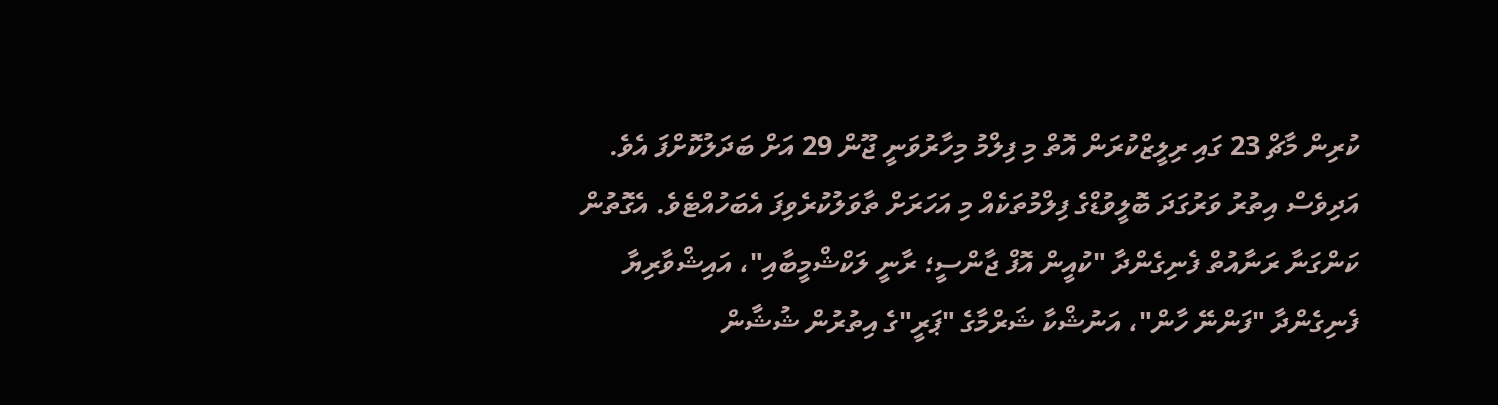ކުރިން މާޗް 23 ގައި ރިލީޒްކުރަން އޮތް މި ފިލްމު މިހާރުވަނީ ޖޫން 29 އަށް ބަދަލުކޮށްފަ އެވެ.
އަދިވެސް އިތުރު ވަރުގަދަ ބޮލީވުޑްގެ ފިލްމުތަކެއް މި އަހަރަށް ތާވަލުކުރެވިފަ އެބަހުއްޓެވެ. އެގޮތުން ކަންގަނާ ރަނާއުތް ފެނިގެންދާ "ކުއީން އޮފް ޖާންސީ؛ ރާނީ ލަކްޝްމީބާއި"، އައިޝްވާރިޔާ ފެނިގެންދާ "ފަންނޭ ހާން"، އަނުޝްކާ ޝަރްމާގެ "ޕަރީ"ގެ އިތުރުން ޝުޝާން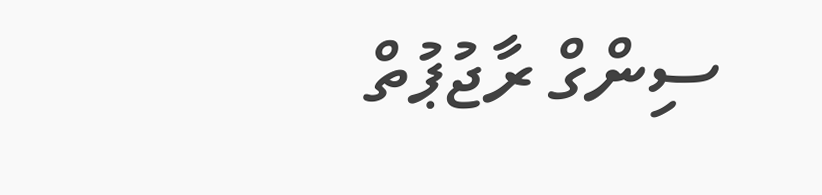ސިންގް ރާޖުޕުތް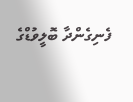ފެނިގެންދާ ބޮލީވުޑްގެ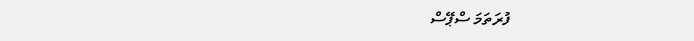ފުރަތަމަ ސްޕޭސް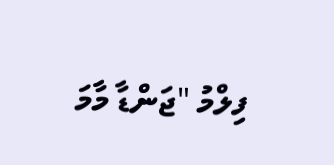ފިލްމު "ޖަންޑާ މާމަ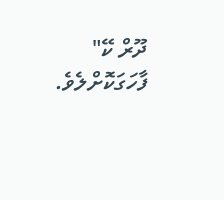ދޫރް ކޭ" ފާހަގަކޮށްލެވެ.